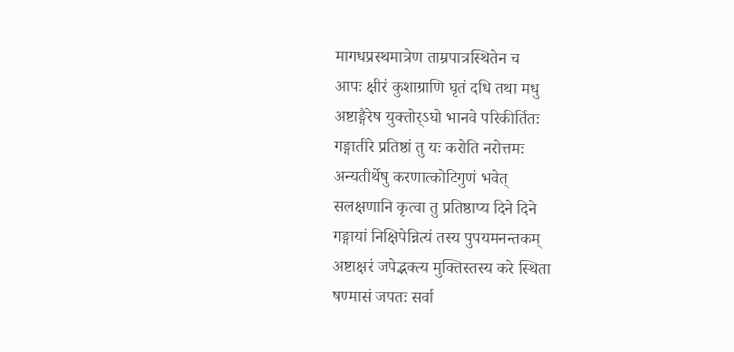मागधप्रस्थमात्रेण ताम्रपात्रस्थितेन च
आपः क्षीरं कुशाग्राणि घृतं दधि तथा मधु
अष्टाङ्गैरेष युक्तोर्ऽघो भानवे परिकीर्तितः
गङ्गातीरे प्रतिष्ठां तु यः करोति नरोत्तमः
अन्यतीर्थेषु करणात्कोटिगुणं भवेत्
सलक्षणानि कृत्वा तु प्रतिष्ठाप्य दिने दिने
गङ्गायां निक्षिपेन्नित्यं तस्य पुपयमनन्तकम्
अष्टाक्षरं जपेद्भक्त्य मुक्तिस्तस्य करे स्थिता
षण्मासं जपतः सर्वा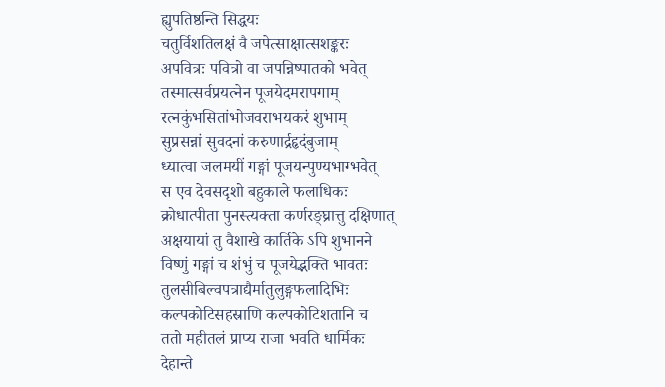ह्युपतिष्ठन्ति सिद्धयः
चतुर्विशतिलक्षं वै जपेत्साक्षात्सशङ्करः
अपवित्रः पवित्रो वा जपन्निष्पातको भवेत्
तस्मात्सर्वप्रयत्नेन पूजयेदमरापगाम्
रत्नकुंभसितांभोजवराभयकरं शुभाम्
सुप्रसन्नां सुवदनां करुणार्द्रहृदंबुजाम्
ध्यात्वा जलमयीं गङ्गां पूजयन्पुण्यभाग्भवेत्
स एव देवसदृशो बहुकाले फलाधिकः
क्रोधात्पीता पुनस्त्यक्ता कर्णरङ्घ्रात्तु दक्षिणात्
अक्षयायां तु वैशाखे कार्तिके ऽपि शुभानने
विष्णुं गङ्गां च शंभुं च पूजयेद्भक्ति भावतः
तुलसीबिल्वपत्राद्यैर्मातुलुङ्गफलादिभिः
कल्पकोटिसहस्राणि कल्पकोटिशतानि च
ततो महीतलं प्राप्य राजा भवति धार्मिकः
देहान्ते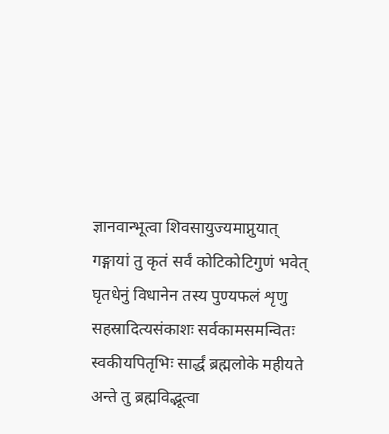ज्ञानवान्भूत्वा शिवसायुज्यमाप्नुयात्
गङ्गायां तु कृतं सर्वं कोटिकोटिगुणं भवेत्
घृतधेनुं विधानेन तस्य पुण्यफलं शृणु
सहस्रादित्यसंकाशः सर्वकामसमन्वितः
स्वकीयपितृभिः सार्द्धं ब्रह्मलोके महीयते
अन्ते तु ब्रह्मविद्भूत्वा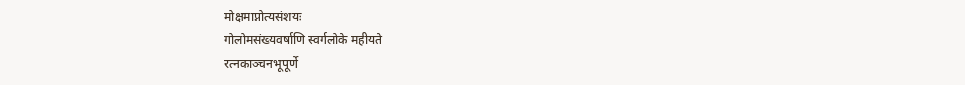मोक्षमाप्नोत्यसंशयः
गोलोमसंख्यवर्षाणि स्वर्गलोके महीयते
रत्नकाञ्चनभूपूर्णे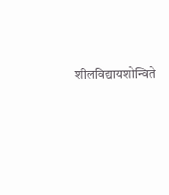शीलविद्यायशोन्विते